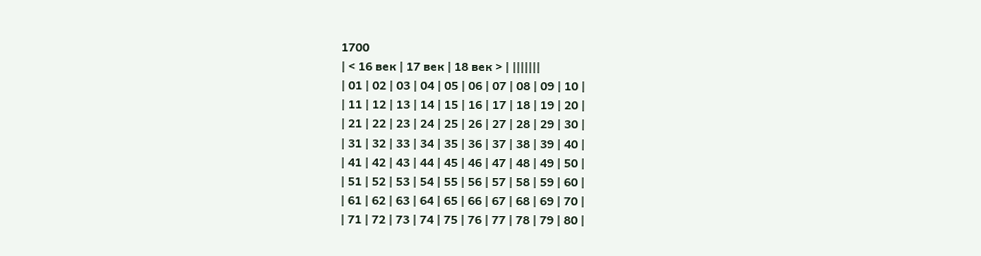1700
| < 16 век | 17 век | 18 век > | |||||||
| 01 | 02 | 03 | 04 | 05 | 06 | 07 | 08 | 09 | 10 |
| 11 | 12 | 13 | 14 | 15 | 16 | 17 | 18 | 19 | 20 |
| 21 | 22 | 23 | 24 | 25 | 26 | 27 | 28 | 29 | 30 |
| 31 | 32 | 33 | 34 | 35 | 36 | 37 | 38 | 39 | 40 |
| 41 | 42 | 43 | 44 | 45 | 46 | 47 | 48 | 49 | 50 |
| 51 | 52 | 53 | 54 | 55 | 56 | 57 | 58 | 59 | 60 |
| 61 | 62 | 63 | 64 | 65 | 66 | 67 | 68 | 69 | 70 |
| 71 | 72 | 73 | 74 | 75 | 76 | 77 | 78 | 79 | 80 |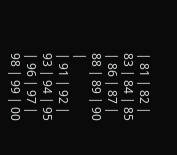| 81 | 82 | 83 | 84 | 85 | 86 | 87 | 88 | 89 | 90 |
| 91 | 92 | 93 | 94 | 95 | 96 | 97 | 98 | 99 | 00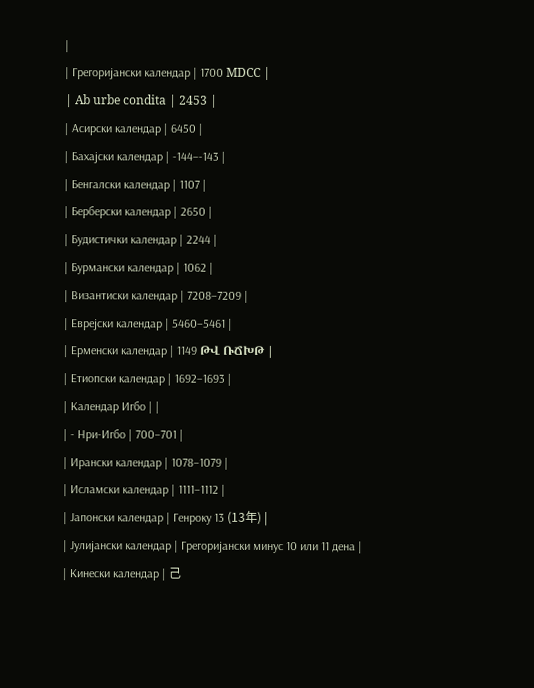|
| Грегоријански календар | 1700 MDCC |
| Ab urbe condita | 2453 |
| Асирски календар | 6450 |
| Бахајски календар | -144–-143 |
| Бенгалски календар | 1107 |
| Берберски календар | 2650 |
| Будистички календар | 2244 |
| Бурмански календар | 1062 |
| Византиски календар | 7208–7209 |
| Еврејски календар | 5460–5461 |
| Ерменски календар | 1149 ԹՎ ՌՃԽԹ |
| Етиопски календар | 1692–1693 |
| Календар Игбо | |
| - Нри-Игбо | 700–701 |
| Ирански календар | 1078–1079 |
| Исламски календар | 1111–1112 |
| Јапонски календар | Генроку 13 (13年) |
| Јулијански календар | Грегоријански минус 10 или 11 дена |
| Кинески календар | 己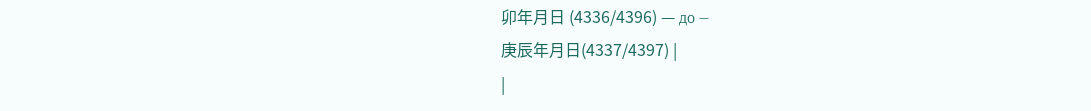卯年月日 (4336/4396) — до —
庚辰年月日(4337/4397) |
|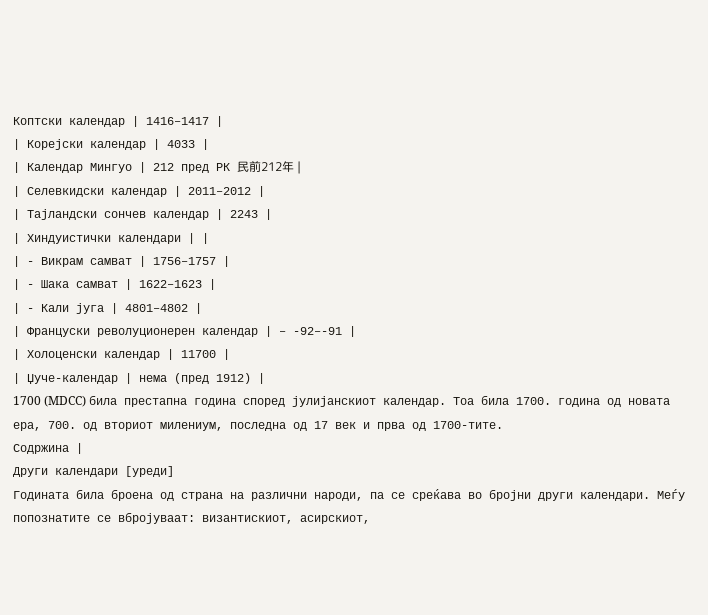Коптски календар | 1416–1417 |
| Корејски календар | 4033 |
| Календар Мингуо | 212 пред РК 民前212年 |
| Селевкидски календар | 2011–2012 |
| Тајландски сончев календар | 2243 |
| Хиндуистички календари | |
| - Викрам самват | 1756–1757 |
| - Шака самват | 1622–1623 |
| - Кали југа | 4801–4802 |
| Француски револуционерен календар | – -92–-91 |
| Холоценски календар | 11700 |
| Џуче-календар | нема (пред 1912) |
1700 (MDCC) била престапна година според јулијанскиот календар. Тоа била 1700. година од новата ера, 700. од вториот милениум, последна од 17 век и прва од 1700-тите.
Содржина |
Други календари [уреди]
Годината била броена од страна на различни народи, па се среќава во бројни други календари. Меѓу попознатите се вбројуваат: византискиот, асирскиот,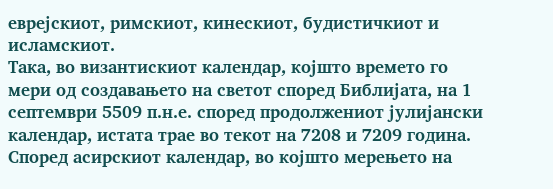еврејскиот, римскиот, кинескиот, будистичкиот и исламскиот.
Така, во византискиот календар, којшто времето го мери од создавањето на светот според Библијата, на 1 септември 5509 п.н.е. според продолжениот јулијански календар, истата трае во текот на 7208 и 7209 година. Според асирскиот календар, во којшто мерењето на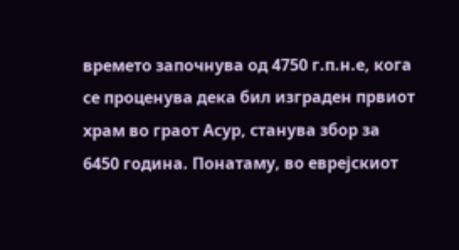времето започнува од 4750 г.п.н.е, кога се проценува дека бил изграден првиот храм во граот Асур, станува збор за 6450 година. Понатаму, во еврејскиот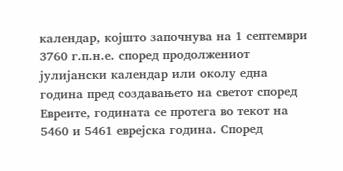календар, којшто започнува на 1 септември 3760 г.п.н.е. според продолжениот јулијански календар или околу една година пред создавањето на светот според Евреите, годината се протега во текот на 5460 и 5461 еврејска година. Според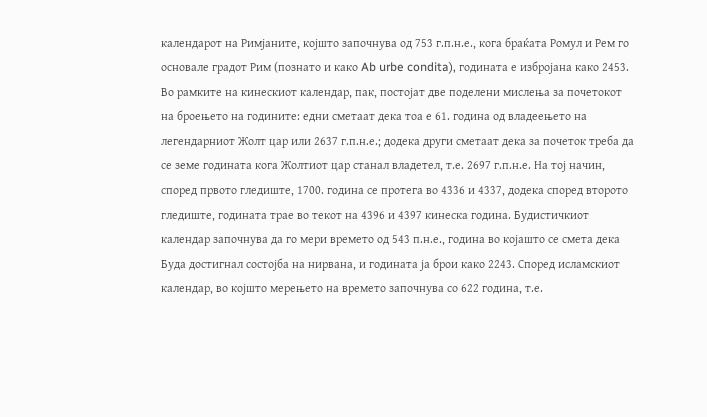календарот на Римјаните, којшто започнува од 753 г.п.н.е., кога браќата Ромул и Рем го основале градот Рим (познато и како Ab urbe condita), годината е избројана како 2453.
Во рамките на кинескиот календар, пак, постојат две поделени мислења за почетокот на броењето на годините: едни сметаат дека тоа е 61. година од владеењето на легендарниот Жолт цар или 2637 г.п.н.е.; додека други сметаат дека за почеток треба да се земе годината кога Жолтиот цар станал владетел, т.е. 2697 г.п.н.е. На тој начин, според првото гледиште, 1700. година се протега во 4336 и 4337, додека според второто гледиште, годината трае во текот на 4396 и 4397 кинеска година. Будистичкиот календар започнува да го мери времето од 543 п.н.е., година во којашто се смета дека Буда достигнал состојба на нирвана, и годината ја брои како 2243. Според исламскиот календар, во којшто мерењето на времето започнува со 622 година, т.е.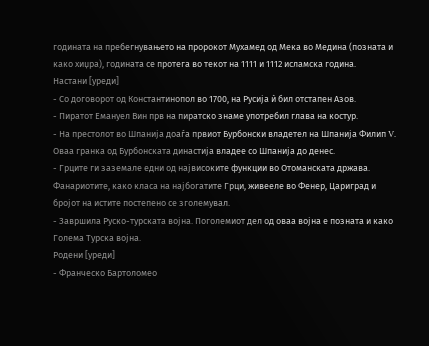годината на пребегнувањето на пророкот Мухамед од Мека во Медина (позната и како хиџра), годината се протега во текот на 1111 и 1112 исламска година.
Настани [уреди]
- Со договорот од Константинопол во 1700, на Русија ѝ бил отстапен Азов.
- Пиратот Емануел Вин прв на пиратско знаме употребил глава на костур.
- На престолот во Шпанија доаѓа првиот Бурбонски владетел на Шпанија Филип V. Оваа гранка од Бурбонската династија владее со Шпанија до денес.
- Грците ги заземале едни од највисоките функции во Отоманската држава. Фанариотите, како класа на најбогатите Грци, живееле во Фенер, Цариград и бројот на истите постепено се зголемувал.
- Завршила Руско-турската војна. Поголемиот дел од оваа војна е позната и како Голема Турска војна.
Родени [уреди]
- Франческо Бартоломео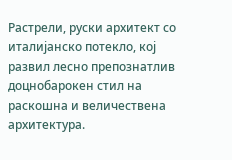Растрели, руски архитект со италијанско потекло, кој развил лесно препознатлив доцнобарокен стил на раскошна и величествена архитектура.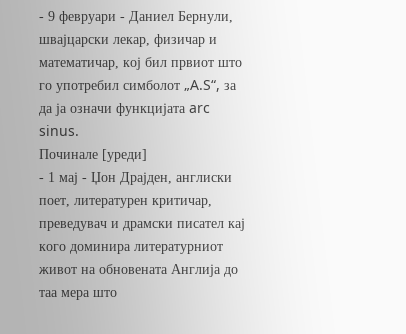- 9 февруари - Даниел Бернули, швајцарски лекар, физичар и математичар, кој бил првиот што го употребил симболот „A.S“, за да ја означи функцијата arc sinus.
Починале [уреди]
- 1 мај - Џон Драјден, англиски поет, литературен критичар, преведувач и драмски писател кај кого доминира литературниот живот на обновената Англија до таа мера што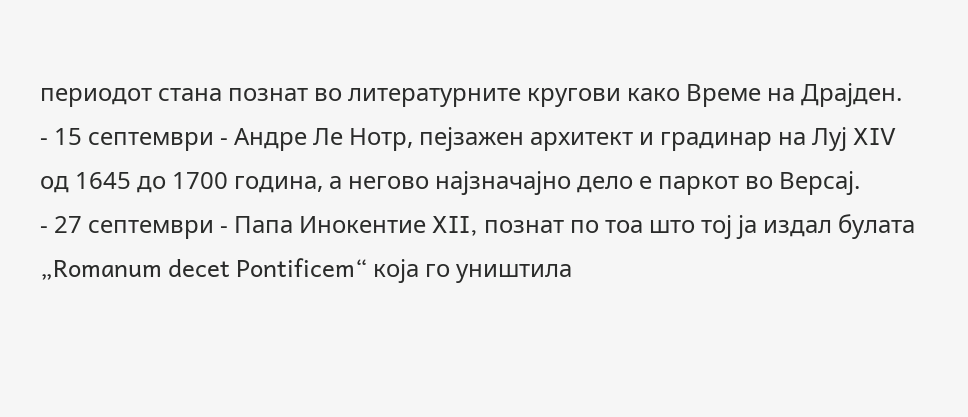периодот стана познат во литературните кругови како Време на Драјден.
- 15 септември - Андре Ле Нотр, пејзажен архитект и градинар на Луј XIV од 1645 до 1700 година, а негово најзначајно дело е паркот во Версај.
- 27 септември - Папа Инокентие XII, познат по тоа што тој ја издал булата „Romanum decet Pontificem“ која го уништила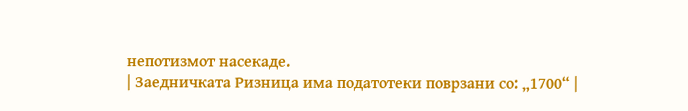непотизмот насекаде.
| Заедничката Ризница има податотеки поврзани со: „1700“ |